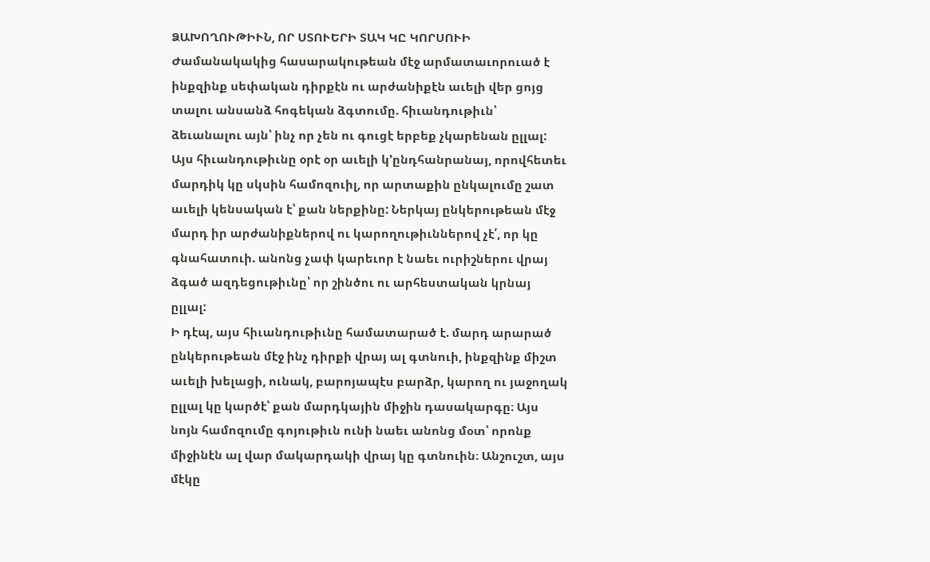ՁԱԽՈՂՈՒԹԻՒՆ, ՈՐ ՍՏՈՒԵՐԻ ՏԱԿ ԿԸ ԿՈՐՍՈՒԻ
Ժամանակակից հասարակութեան մէջ արմատաւորուած է ինքզինք սեփական դիրքէն ու արժանիքէն աւելի վեր ցոյց տալու անսանձ հոգեկան ձգտումը. հիւանդութիւն՝ ձեւանալու այն՝ ինչ որ չեն ու գուցէ երբեք չկարենան ըլլալ: Այս հիւանդութիւնը օրէ օր աւելի կ՚ընդհանրանայ, որովհետեւ մարդիկ կը սկսին համոզուիլ, որ արտաքին ընկալումը շատ աւելի կենսական է՝ քան ներքինը: Ներկայ ընկերութեան մէջ մարդ իր արժանիքներով ու կարողութիւններով չէ՛, որ կը գնահատուի. անոնց չափ կարեւոր է նաեւ ուրիշներու վրայ ձգած ազդեցութիւնը՝ որ շինծու ու արհեստական կրնայ ըլլալ:
Ի դէպ, այս հիւանդութիւնը համատարած է. մարդ արարած ընկերութեան մէջ ինչ դիրքի վրայ ալ գտնուի, ինքզինք միշտ աւելի խելացի, ունակ, բարոյապէս բարձր, կարող ու յաջողակ ըլլալ կը կարծէ՝ քան մարդկային միջին դասակարգը։ Այս նոյն համոզումը գոյութիւն ունի նաեւ անոնց մօտ՝ որոնք միջինէն ալ վար մակարդակի վրայ կը գտնուին։ Անշուշտ, այս մէկը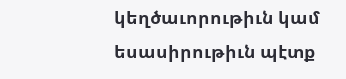կեղծաւորութիւն կամ եսասիրութիւն պէտք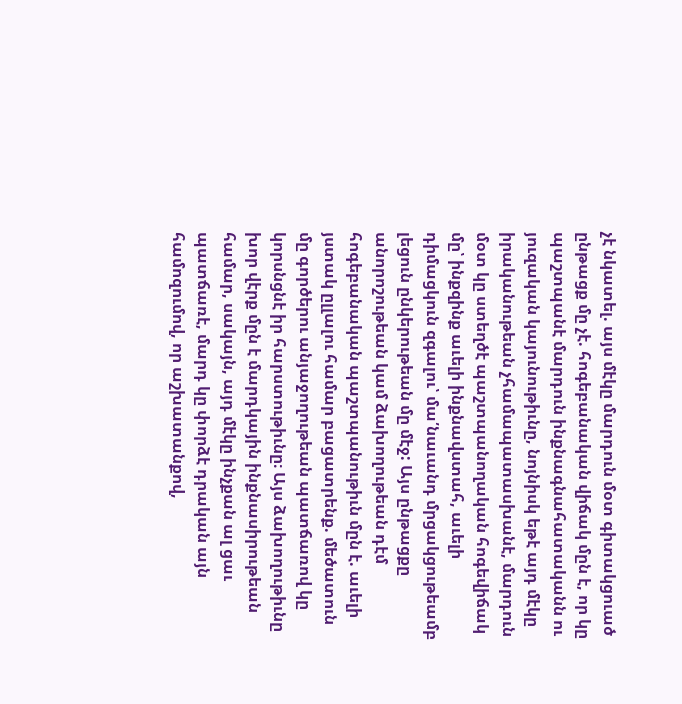չէ նկատել. այս մէկը մարդուն մօտ գիտակցուած ընթացք մը չէ. հոգեբանական վիճակ մըն է, որ կը պաշտպանէ մարդուն ինքնագնահատականն ու յուզական կայունութիւնը, նոյնիսկ եթէ այդ մէկը իրականութեան չհամապատասխանէ, մարդուն մօտ կը ստեղծէ պաշտպանողական հոգեվիճակ մը՝ ինքզինք աւելի ինքնավստահ, աւելի դիմացկուն զգալու՝ մա՛նաւանդ մրցակցութեամբ լեցուն ընկերութեան մը մէջ: Այս ընթացքը անորոշութեան կամ ձախողութեան դէմ հոգեբանական պաշտպանութիւն մըն է. աւելի յստակ ըլլալու համար բացատրենք. մեծատուն մը գործերու անյաջողութեան պատճառով կը կորսնցնէ իր հարստութիւնը։ Այս ձախողութիւնը խոր վէրք մըն է մարդկային ինքնասիրութեան համար, սակայն, այդ մէկը ինչքան ալ ցաւ պատճառէ, մարդ կը փորձէ դրական այն համոզումով, որ աշխատանքով,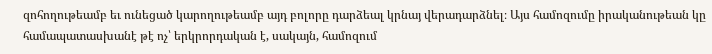զոհողութեամբ եւ ունեցած կարողութեամբ այդ բոլորը դարձեալ կրնայ վերադարձնել։ Այս համոզումը իրականութեան կը համապատասխանէ թէ ոչ՝ երկրորդական է, սակայն, համոզում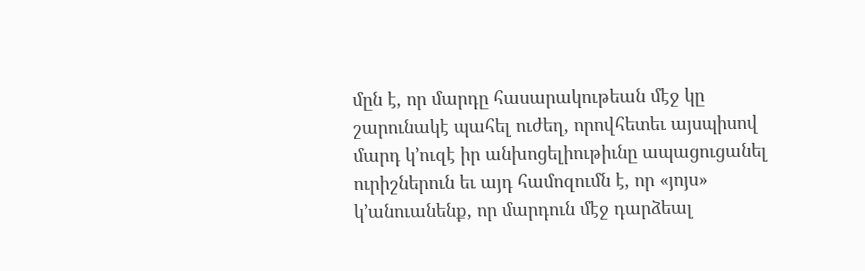մըն է, որ մարդը հասարակութեան մէջ կը շարունակէ պահել ուժեղ, որովհետեւ այսպիսով մարդ կ՚ուզէ իր անխոցելիութիւնը ապացուցանել ուրիշներուն եւ այդ համոզումն է, որ «յոյս» կ՚անուանենք, որ մարդուն մէջ դարձեալ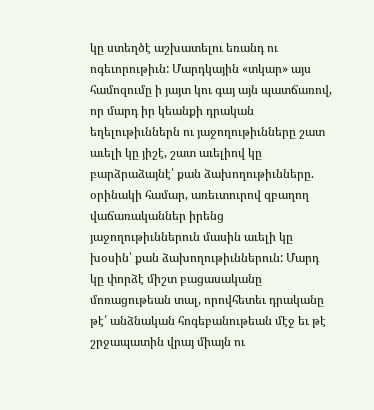կը ստեղծէ աշխատելու եռանդ ու ոգեւորութիւն: Մարդկային «տկար» այս համոզումը ի յայտ կու գայ այն պատճառով, որ մարդ իր կեանքի դրական եղելութիւններն ու յաջողութիւնները շատ աւելի կը յիշէ, շատ աւելիով կը բարձրաձայնէ՝ քան ձախողութիւնները. օրինակի համար, առեւտուրով զբաղող վաճառականներ իրենց յաջողութիւններուն մասին աւելի կը խօսին՝ քան ձախողութիւններուն: Մարդ կը փորձէ միշտ բացասականը մոռացութեան տալ, որովհետեւ դրականը թէ՛ անձնական հոգեբանութեան մէջ եւ թէ շրջապատին վրայ միայն ու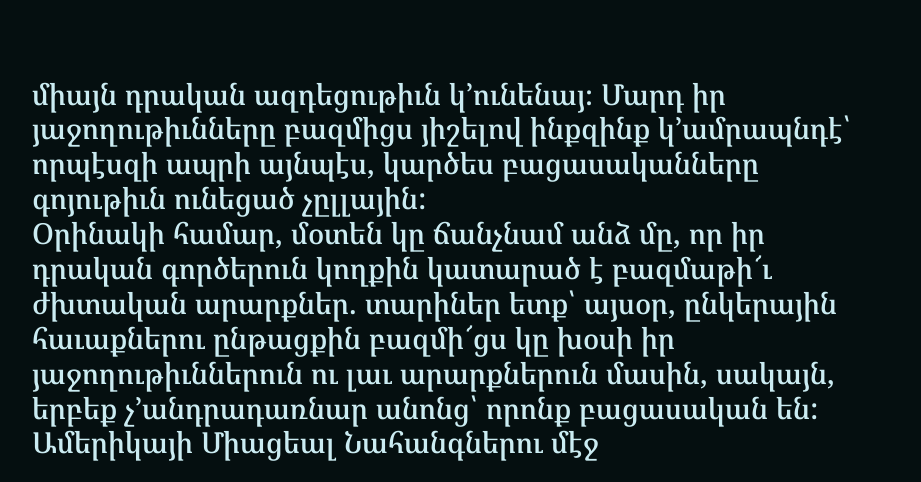միայն դրական ազդեցութիւն կ՚ունենայ։ Մարդ իր յաջողութիւնները բազմիցս յիշելով ինքզինք կ՚ամրապնդէ՝ որպէսզի ապրի այնպէս, կարծես բացասականները գոյութիւն ունեցած չըլլային:
Օրինակի համար, մօտեն կը ճանչնամ անձ մը, որ իր դրական գործերուն կողքին կատարած է բազմաթի՜ւ ժխտական արարքներ. տարիներ ետք՝ այսօր, ընկերային հաւաքներու ընթացքին բազմի՜ցս կը խօսի իր յաջողութիւններուն ու լաւ արարքներուն մասին, սակայն, երբեք չ՚անդրադառնար անոնց՝ որոնք բացասական են:
Ամերիկայի Միացեալ Նահանգներու մէջ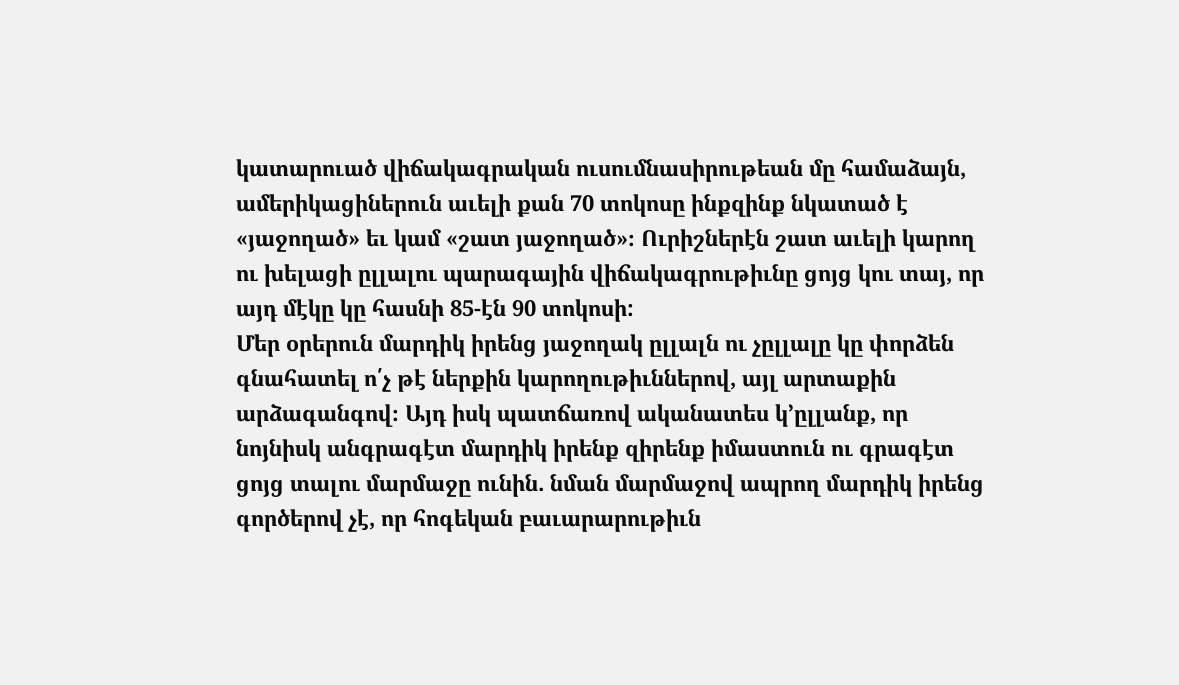կատարուած վիճակագրական ուսումնասիրութեան մը համաձայն, ամերիկացիներուն աւելի քան 70 տոկոսը ինքզինք նկատած է «յաջողած» եւ կամ «շատ յաջողած»։ Ուրիշներէն շատ աւելի կարող ու խելացի ըլլալու պարագային վիճակագրութիւնը ցոյց կու տայ, որ այդ մէկը կը հասնի 85-էն 90 տոկոսի:
Մեր օրերուն մարդիկ իրենց յաջողակ ըլլալն ու չըլլալը կը փորձեն գնահատել ո՛չ թէ ներքին կարողութիւններով, այլ արտաքին արձագանգով։ Այդ իսկ պատճառով ականատես կ՚ըլլանք, որ նոյնիսկ անգրագէտ մարդիկ իրենք զիրենք իմաստուն ու գրագէտ ցոյց տալու մարմաջը ունին. նման մարմաջով ապրող մարդիկ իրենց գործերով չէ, որ հոգեկան բաւարարութիւն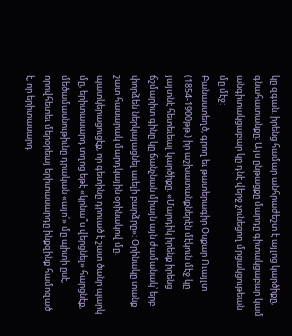կը զգան. իրենց համար անհրաժեշտ է այլոց կարծիքը, գնահատանքը։ Այս ընթացքը մարդը գիտակցաբար կամ անգիտակցաբար կը դնէ վերջ չունեցող մրցակցութեան մը մէջ:
Բանաստեղծ, գրող եւ թատերագիր Օսքար Ուայլտ (1854-1900թթ.) իր աշխատանքներէն մէկուն մէջ կը յայտնէ հետեւեալ կարծիքը. «Մարդիկ իրենք իրենց ճշմարիտ գինը կը ճանչնան միայն այն ժամանակ՝ երբ փորձեն ներկայացնել աւելի բարձրը»։ Օրինակը տանք շատ հասարակ մարդկային օրինակով մը. պատկերացուցէք, որ գետինը դրուած է շատ ծանր պարկ մը, երիտասարդ տղոց եթէ «կրնա՞ս վերցնել» հարցնէք, մեծամասնութիւնը դրական «այո՛» մը պիտի ըսէ, որովհետեւ մերօրեայ երիտասարդը ինքզինք համոզած է, որ երիտասարդ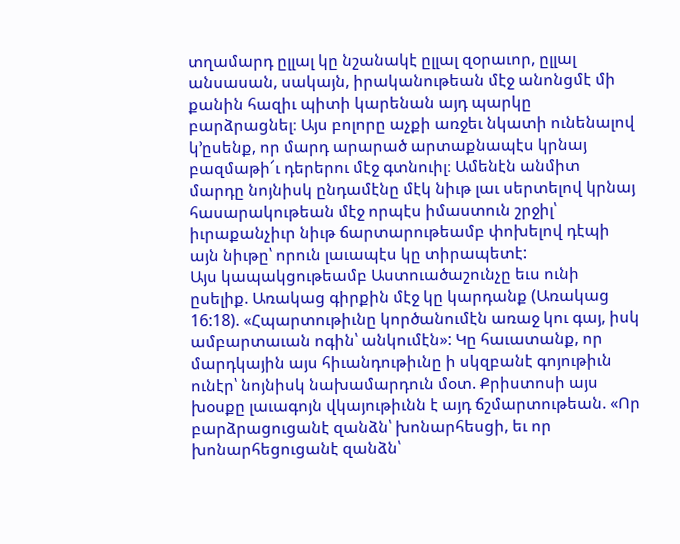տղամարդ ըլլալ կը նշանակէ ըլլալ զօրաւոր, ըլլալ անսասան, սակայն, իրականութեան մէջ անոնցմէ մի քանին հազիւ պիտի կարենան այդ պարկը բարձրացնել։ Այս բոլորը աչքի առջեւ նկատի ունենալով կ՚ըսենք, որ մարդ արարած արտաքնապէս կրնայ բազմաթի՜ւ դերերու մէջ գտնուիլ։ Ամենէն անմիտ մարդը նոյնիսկ ընդամէնը մէկ նիւթ լաւ սերտելով կրնայ հասարակութեան մէջ որպէս իմաստուն շրջիլ՝ իւրաքանչիւր նիւթ ճարտարութեամբ փոխելով դէպի այն նիւթը՝ որուն լաւապէս կը տիրապետէ:
Այս կապակցութեամբ Աստուածաշունչը եւս ունի ըսելիք. Առակաց գիրքին մէջ կը կարդանք (Առակաց 16:18). «Հպարտութիւնը կործանումէն առաջ կու գայ, իսկ ամբարտաւան ոգին՝ անկումէն»: Կը հաւատանք, որ մարդկային այս հիւանդութիւնը ի սկզբանէ գոյութիւն ունէր՝ նոյնիսկ նախամարդուն մօտ. Քրիստոսի այս խօսքը լաւագոյն վկայութիւնն է այդ ճշմարտութեան. «Որ բարձրացուցանէ զանձն՝ խոնարհեսցի, եւ որ խոնարհեցուցանէ զանձն՝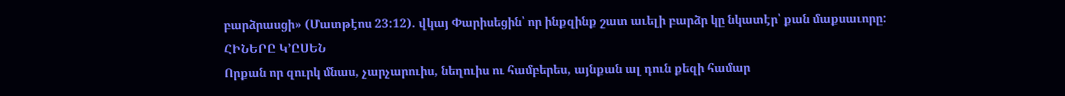բարձրասցի» (Մատթէոս 23:12). վկայ Փարիսեցին՝ որ ինքզինք շատ աւելի բարձր կը նկատէր՝ քան մաքսաւորը:
ՀԻՆԵՐԸ Կ՚ԸՍԵՆ
Որքան որ զուրկ մնաս, չարչարուիս, նեղուիս ու համբերես, այնքան ալ դուն քեզի համար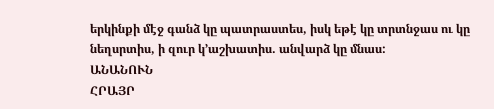երկինքի մէջ գանձ կը պատրաստես, իսկ եթէ կը տրտնջաս ու կը նեղսրտիս, ի զուր կ՚աշխատիս. անվարձ կը մնաս:
ԱՆԱՆՈՒՆ
ՀՐԱՅՐ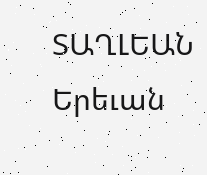ՏԱՂԼԵԱՆ
Երեւան